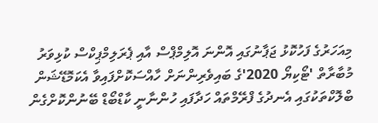މިއަހަރުގެ ފަހުކޮޅު ޖަޕާނުގައި އޮންނަ އޮލިމްޕްސް އާއި ޕެރަލިމްޕިކްސް ކުޅިވަރު މުބާރާތް 'ޓޯކިޔޯ 2020'ގެ ބައިވެރިންނަށް ހާއްސަކޮށްފައިވާ އެކަމޮޑޭޝަން ބްލޮކްތަކުގައި އެނދުގެ ފްރޭމްތައް ހަދާފައި ހުންނާނީ ކާޑްބޯޑް ބޭނުންކޮށްގެން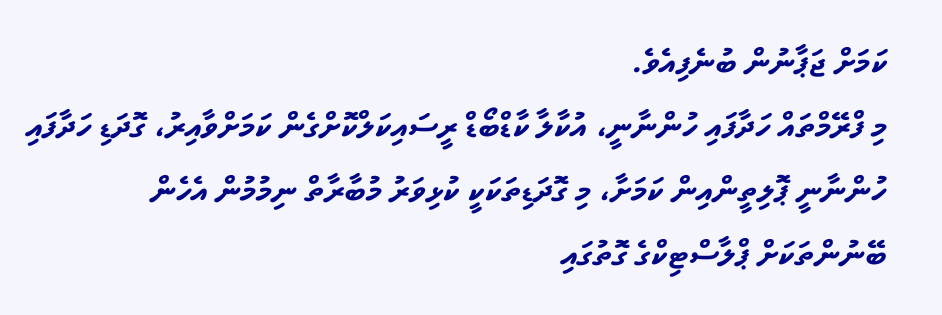ކަމަށް ޖަޕާނުން ބުނެފިއެވެ.
މި ފްރޭމްތައް ހަދާފައި ހުންނާނީ، އުކާލާ ކާޑްބޯޑް ރީސައިކަލްކޮށްގެން ކަމަށްވާއިރު، ގޮދަޑި ހަދާފައި ހުންނާނީ ޕޮލިތީންއިން ކަމަށާ، މި ގޮދަޑިތަކަކީ ކުޅިވަރު މުބާރާތް ނިމުމުން އެހެން ބޭނުންތަކަށް ޕްލާސްޓިކްގެ ގޮތުގައި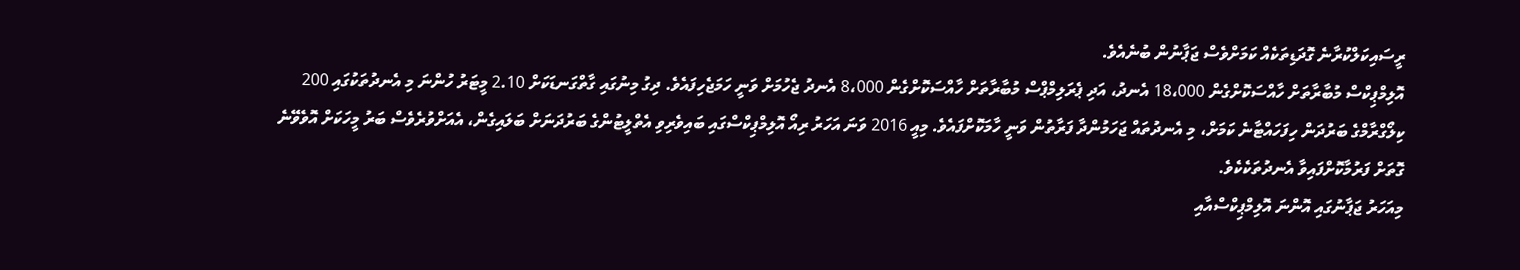ރީސައިކަލްކުރާނެ ގޮދަޑިތަކެއް ކަމަށްވެސް ޖަޕާނުން ބުނެއެވެ.
އޮލިމްޕިކްސް މުބާރާތަށް ހާއްސަކޮށްގެން 18،000 އެނދު، އަދި ޕެރަލިމްޕްސް މުބާރާތަށް ހާއްސަކޮށްގެން 8،000 އެނދު ޖެހުމަށް ވަނީ ހަމަޖެހިފައެވެ. ދިގު މިނުގައި ގާތްގަނޑަކަށް 2.10 މީޓަރު ހުންނަ މި އެނދުތަކުގައި 200 ކިލޯގްރާމްގެ ބަރުދަން ހިފަހައްޓާނެ ކަމަށް، މި އެނދުތައް ޖަހަމުންދާ ފަރާތުން ވަނީ ހާމަކޮށްފައެވެ. މިއީ 2016 ވަނަ އަހަރު ރިއޯ އޮލިމްޕިކްސްގައި ބައިވެރިވި އެތްލީޓުންގެ ބަރުދަނަށް ބަލައިގެން، އެއަށްވުރެވެސް ބަރު މީހަކަށް އޮވެވޭނެ ގޮތަށް ފަރުމާކޮށްފައިވާ އެނދުތަކެކެވެ.
މިއަހަރު ޖަޕާނުގައި އޮންނަ އޮލިމްޕިކްސްއާއި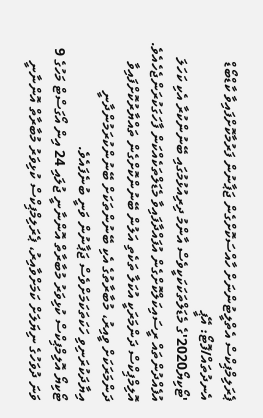ޕެރަލިމްޕިކްސް އެތްލީޓުންނަށް ހާއްސަކޮށްގެން ޖަޕާނުން ފަރުމާކޮށްފައިވާ ކާޑްބޯޑް އެނދުތައް/ފޮޓޯ: އޭޕީ
'ޓޯކިޔޯ2020'ގެ މެޑަލްތަކަކަކީވެސް އާންމު ދިރިއުޅުމުގައި ބޭނުންކުރާ އެކި ކަހަލަ އުފެއްދުންތައް ރީސައިކަލްކޮށްގެން އުފައްދާފައިވާ މެޑަލްތަކެއްކަން ފާހަގަކުރަންޖެހެއެވެ. އޮލިމްޕިކްސް ދަންމަރަކީ އުކަލާ ތަކެތި އަލުން ބޭނުންކޮށްގެން ތައްޔާރުކޮށްފައިވާ ދަންމަރަކަށް ވީއިރު، މުބާރާތުގެ އެކި ބޭނުންތަކަށް ބޭނުންކުރަމުންދާނީ އިޔާދަކުރަނިވި ހަކަތަކަމަށްވެސް ޖަޕާނުން ވަނީ ބުނެފައެވެ.
ޓޯކިޔޯ އޮލިމްޕިކްސް ކުޅިވަރު މުބާރާތް އޮންނާނީ ޖުލައި 24 އިން އޯގަސްޓް މަހުގެ 9 ވަނަ ދުވަހުގެ ނިޔަލަށް ކަމަށްވާއިރު، ޕެރަލިމްޕިކްސް ކުޅިވަރު މުބާރާތް އޮންނާނީ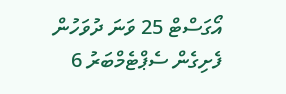އޯގަސްޓް 25 ވަނަ ދުވަހުން ފެށިގެން ސެޕްޓެމްބަރު 6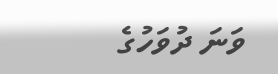ވަނަ ދުވަހުގެ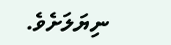ނިޔަލަށެވެ.